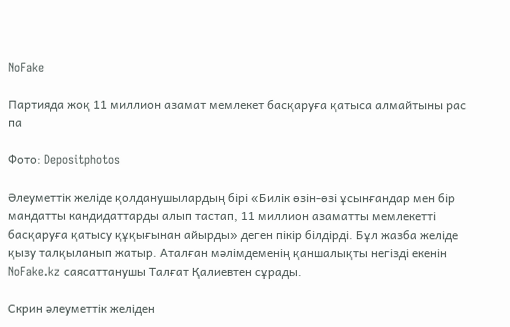NoFake

Партияда жоқ 11 миллион азамат мемлекет басқаруға қатыса алмайтыны рас па

Фото: Depositphotos

Әлеуметтік желіде қолданушылардың бірі «Билік өзін-өзі ұсынғандар мен бір мандатты кандидаттарды алып тастап, 11 миллион азаматты мемлекетті басқаруға қатысу құқығынан айырды» деген пікір білдірді. Бұл жазба желіде қызу талқыланып жатыр. Аталған мәлімдеменің қаншалықты негізді екенін NoFake.kz саясаттанушы Талғат Қалиевтен сұрады.

Скрин әлеуметтік желіден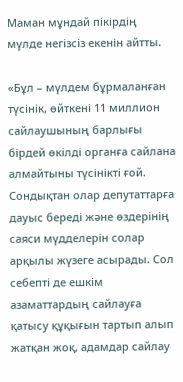Маман мұндай пікірдің мүлде негізсіз екенін айтты.

«Бұл – мүлдем бұрмаланған түсінік, өйткені 11 миллион сайлаушының барлығы бірдей өкілді органға сайлана алмайтыны түсінікті ғой. Сондықтан олар депутаттарға дауыс береді және өздерінің саяси мүдделерін солар арқылы жүзеге асырады. Сол себепті де ешкім азаматтардың сайлауға қатысу құқығын тартып алып жатқан жоқ, адамдар сайлау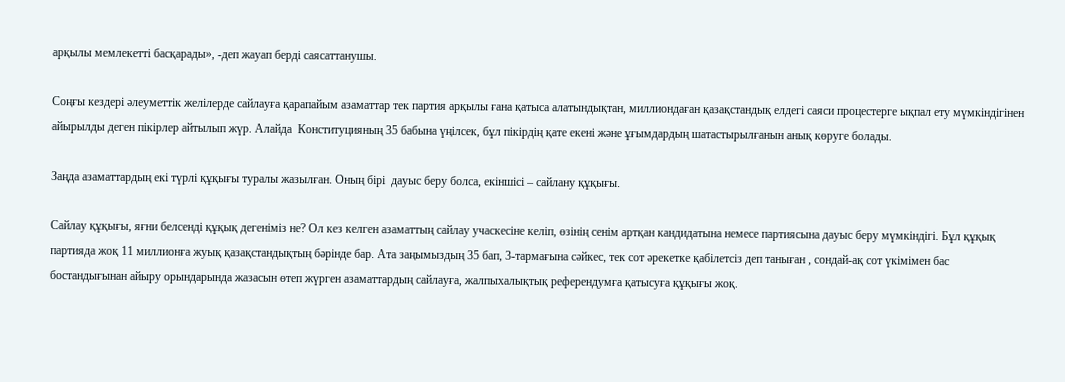арқылы мемлекетті басқарады», -деп жауап берді саясаттанушы.

Соңғы кездері әлеуметтік желілерде сайлауға қарапайым азаматтар тек партия арқылы ғана қатыса алатындықтан, миллиондаған қазақстандық елдегі саяси процестерге ықпал ету мүмкіндігінен айырылды деген пікірлер айтылып жүр. Алайда  Конституцияның 35 бабына үңілсек, бұл пікірдің қате екені және ұғымдардың шатастырылғанын анық көруге болады.

Заңда азаматтардың екі түрлі құқығы туралы жазылған. Оның бірі  дауыс беру болса, екіншісі – сайлану құқығы.

Сайлау құқығы, яғни белсенді құқық дегеніміз не? Ол кез келген азаматтың сайлау учаскесіне келіп, өзінің сенім артқан кандидатына немесе партиясына дауыс беру мүмкіндігі. Бұл құқық партияда жоқ 11 миллионға жуық қазақстандықтың бәрінде бар. Ата заңымыздың 35 бап, 3-тармағына сәйкес, тек сот әрекетке қабілетсіз деп таныған , сондай-ақ сот үкімімен бас бостандығынан айыру орындарында жазасын өтеп жүрген азаматтардың сайлауға, жалпыхалықтық референдумға қатысуға құқығы жоқ.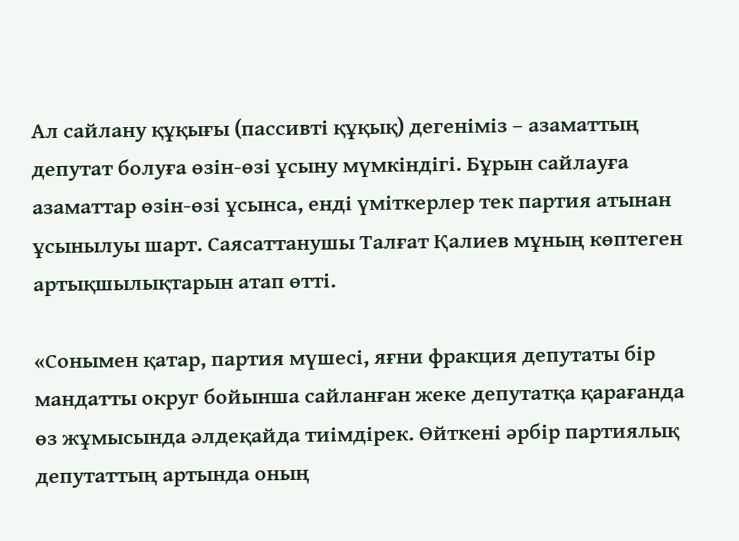Ал сайлану құқығы (пассивті құқық) дегеніміз – азаматтың депутат болуға өзін-өзі ұсыну мүмкіндігі. Бұрын сайлауға азаматтар өзін-өзі ұсынса, енді үміткерлер тек партия атынан ұсынылуы шарт. Саясаттанушы Талғат Қалиев мұның көптеген артықшылықтарын атап өтті.

«Сонымен қатар, партия мүшесі, яғни фракция депутаты бір мандатты округ бойынша сайланған жеке депутатқа қарағанда өз жұмысында әлдеқайда тиімдірек. Өйткені әрбір партиялық депутаттың артында оның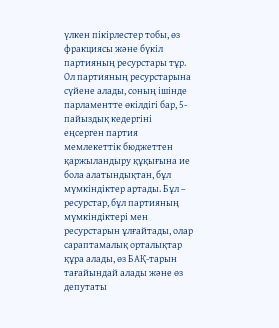үлкен пікірлестер тобы, өз фракциясы және бүкіл партияның ресурстары тұр. Ол партияның ресурстарына сүйене алады, соның ішінде парламентте өкілдігі бар, 5-пайыздық кедергіні еңсерген партия мемлекеттік бюджеттен қаржыландыру құқығына ие бола алатындықтан, бұл мүмкіндіктер артады. Бұл – ресурстар, бұл партияның мүмкіндіктері мен ресурстарын ұлғайтады, олар сараптамалық орталықтар құра алады, өз БАҚ-тарын тағайындай алады және өз депутаты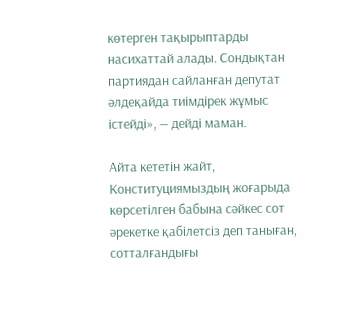көтерген тақырыптарды насихаттай алады. Сондықтан партиядан сайланған депутат әлдеқайда тиімдірек жұмыс істейді», — дейді маман.

Айта кететін жайт, Конституциямыздың жоғарыда көрсетілген бабына сәйкес сот әрекетке қабілетсіз деп таныған, сотталғандығы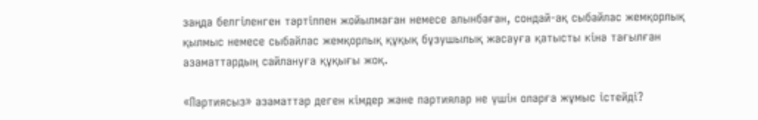заңда белгіленген тәртіппен жойылмаған немесе алынбаған, сондай-ақ сыбайлас жемқорлық қылмыс немесе сыбайлас жемқорлық құқық бұзушылық жасауға қатысты кінә тағылған азаматтардың сайлануға құқығы жоқ.

«Партиясыз» азаматтар деген кімдер және партиялар не үшін оларға жұмыс істейді?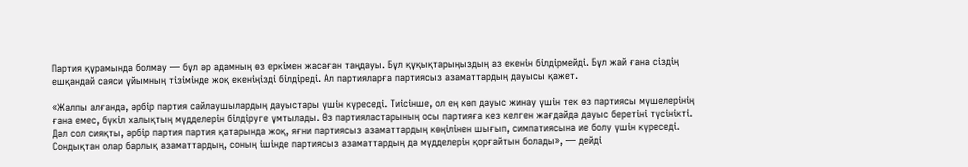Партия құрамында болмау — бұл әр адамның өз еркімен жасаған таңдауы. Бұл құқықтарыңыздың аз екенін білдірмейді. Бұл жай ғана сіздің ешқандай саяси ұйымның тізімінде жоқ екеніңізді білдіреді. Ал партияларға партиясыз азаматтардың дауысы қажет.

«Жалпы алғанда, әрбір партия сайлаушылардың дауыстары үшін күреседі. Тиісінше, ол ең көп дауыс жинау үшін тек өз партиясы мүшелерінің ғана емес, бүкіл халықтың мүдделерін білдіруге ұмтылады. Өз партияластарының осы партияға кез келген жағдайда дауыс беретіні түсінікті. Дәл сол сияқты, әрбір партия партия қатарында жоқ, яғни партиясыз азаматтардың көңілінен шығып, симпатиясына ие болу үшін күреседі. Сондықтан олар барлық азаматтардың, соның ішінде партиясыз азаматтардың да мүдделерін қорғайтын болады», — дейді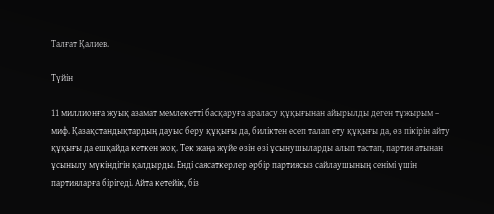Талғат Қалиев.

Түйін

11 миллионға жуық азамат мемлекетті басқаруға араласу құқығынан айырылды деген тұжырым – миф. Қазақстандықтардың дауыс беру құқығы да, биліктен есеп талап ету құқығы да, өз пікірін айту құқығы да ешқайда кеткен жоқ. Тек жаңа жүйе өзін өзі ұсынушыларды алып тастап, партия атынан ұсынылу мүкіндігін қалдырды. Енді саясаткерлер әрбір партиясыз сайлаушының сенімі үшін партияларға бірігеді. Айта кетейік, біз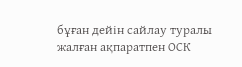бұған дейін сайлау туралы жалған ақпаратпен ОСК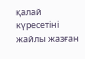қалай күресетіні жайлы жазған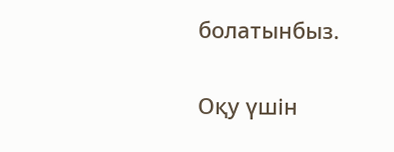болатынбыз.

Оқу үшін